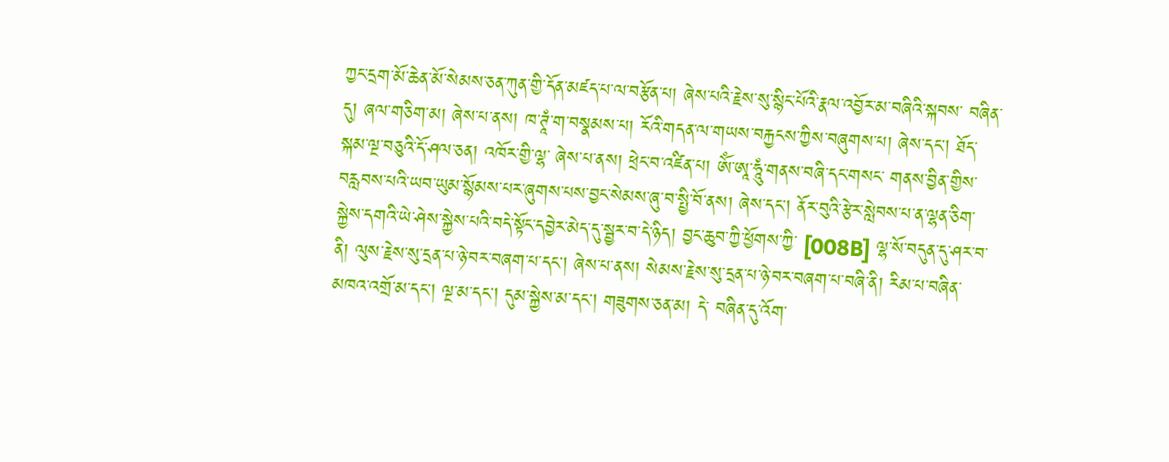ཀྱང་དྲག་མོ་ཆེན་མོ་སེམས་ཅན་ཀུན་གྱི་དོན་མཛད་པ་ལ་བརྩོན་པ། ཞེས་པའི་རྗེས་སུ་སྙིང་པོའི་རྣལ་འབྱོར་མ་བཞིའི་སྐབས་ བཞིན་དུ། ཞལ་གཅིག་མ། ཞེས་པ་ནས། ཁ་ཊཱཾ་ག་བསྣམས་པ། རོའི་གདན་ལ་གཡས་བརྐྱངས་ཀྱིས་བཞུགས་པ། ཞེས་དང། ཐོད་སྐམ་ལྔ་བཅུའི་དོ་ཤལ་ཅན། འཁོར་གྱི་ལྷ་ ཞེས་པ་ནས། ཕྲེང་བ་འཛིན་པ། ཨོཾ་ཨཱ་ཧཱུཾ་གནས་བཞི་དང་གསང་ གནས་བྱིན་གྱིས་བརླབས་པའི་ཡབ་ཡུམ་སྙོམས་པར་ཞུགས་པས་བྱང་སེམས་ཞུ་བ་སྤྱི་བོ་ནས། ཞེས་དང། ནོར་བུའི་རྩེར་སླེབས་པ་ན་ལྷན་ཅིག་སྐྱེས་དགའི་ཡེ་ཤེས་སྐྱེས་པའི་བདེ་སྟོང་དབྱེར་མེད་དུ་སྦྱར་བ་དེ་ཉིད། བྱང་ཆུབ་ཀྱི་ཕྱོགས་ཀྱི་ [008B] ལྷ་སོ་བདུན་དུ་ཤར་བ་ནི། ལུས་རྗེས་སུ་དྲན་པ་ཉེ་བར་བཞག་པ་དང། ཞེས་པ་ནས། སེམས་རྗེས་སུ་དྲན་པ་ཉེ་བར་བཞག་པ་བཞི་ནི། རིམ་པ་བཞིན་མཁའ་འགྲོ་མ་དང། ལྔ་མ་དང། དུམ་སྐྱེས་མ་དང། གཟུགས་ཅན་མ། དེ་ བཞིན་དུ་འོག་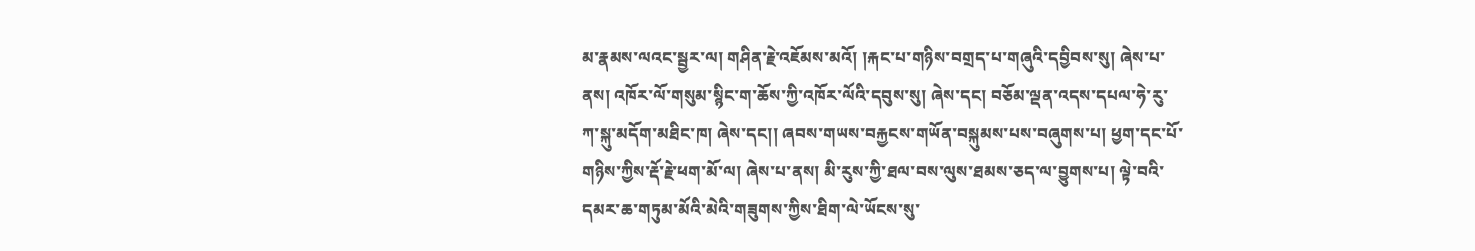མ་རྣམས་ལའང་སྦྱར་ལ། གཤིན་རྗེ་འཇོམས་མའོ། །རྐང་པ་གཉིས་བགྲད་པ་གཞུའི་དབྱིབས་སུ། ཞེས་པ་ནས། འཁོར་ལོ་གསུམ་སྙིང་ག་ཆོས་ཀྱི་འཁོར་ལོའི་དབུས་སུ། ཞེས་དང། བཅོམ་ལྡན་འདས་དཔལ་ཧེ་རུ་ཀ་སྐུ་མདོག་མཐིང་ཁ། ཞེས་དང།། ཞབས་གཡས་བརྐྱངས་གཡོན་བསྐུམས་པས་བཞུགས་པ། ཕྱག་དང་པོ་གཉིས་ཀྱིས་རྡོ་རྗེ་ཕག་མོ་ལ། ཞེས་པ་ནས། མི་རུས་ཀྱི་ཐལ་བས་ལུས་ཐམས་ཅད་ལ་བྱུགས་པ། ལྟེ་བའི་དམར་ཆ་གཏུམ་མོའི་མེའི་གཟུགས་ཀྱིས་ཐིག་ལེ་ཡོངས་སུ་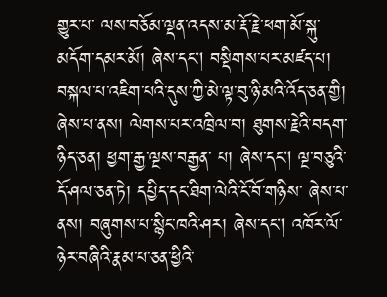གྱུར་པ་ ལས་བཅོམ་ལྡན་འདས་མ་རྡོ་རྗེ་ཕག་མོ་སྐུ་མདོག་དམར་མོ། ཞེས་དང། བསྡིགས་པར་མཛད་པ། བསྐལ་པ་འཇིག་པའི་དུས་ཀྱི་མེ་ལྟ་བུ་ཉི་མའི་འོད་ཅན་གྱི། ཞེས་པ་ནས། ལེགས་པར་འཁྲིལ་བ། ཐུགས་རྗེའི་བདག་ཉིད་ཅན། ཕྱག་རྒྱ་ལྔས་བརྒྱན་ པ། ཞེས་དང། ལྔ་བཅུའི་དོ་ཤལ་ཅན་ཏེ། དཔྱིད་དང་ཐིག་ལེའི་ངོ་བོ་གཉིས་ ཞེས་པ་ནས། བཞུགས་པ་སྙིང་ཁའི་ཤར། ཞེས་དང། འཁོར་ལོ་ཉེར་བཞིའི་རྣམ་པ་ཅན་ཕྱིའི་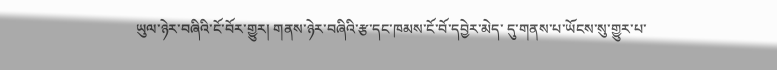ཡུལ་ཉེར་བཞིའི་ངོ་བོར་གྱུར། གནས་ཉེར་བཞིའི་རྩ་དང་ཁམས་ངོ་བོ་དབྱེར་མེད་ དུ་གནས་པ་ཡོངས་སུ་གྱུར་པ་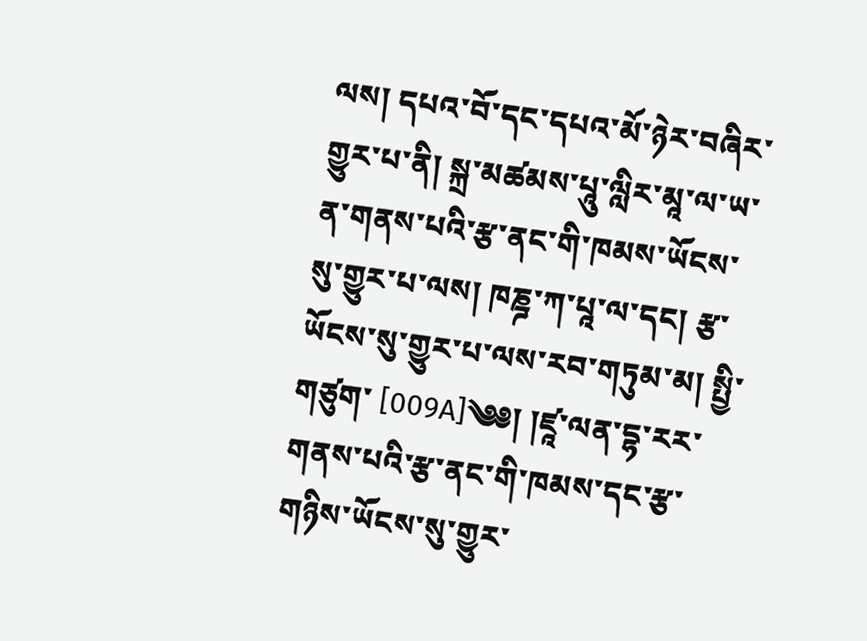ལས། དཔའ་བོ་དང་དཔའ་མོ་ཉེར་བཞིར་གྱུར་པ་ནི། སྐྲ་མཚམས་པཱུ་ལླིར་མཱ་ལ་ཡ་ན་གནས་པའི་རྩ་ནང་གི་ཁམས་ཡོངས་སུ་གྱུར་པ་ལས། ཁཎྜ་ཀ་པཱ་ལ་དང། རྩ་ཡོངས་སུ་གྱུར་པ་ལས་རབ་གཏུམ་མ། སྤྱི་གཙུག་ [009A]༄༅། །ཛཱ་ལན་དྷ་རར་གནས་པའི་རྩ་ནང་གི་ཁམས་དང་རྩ་གཉིས་ཡོངས་སུ་གྱུར་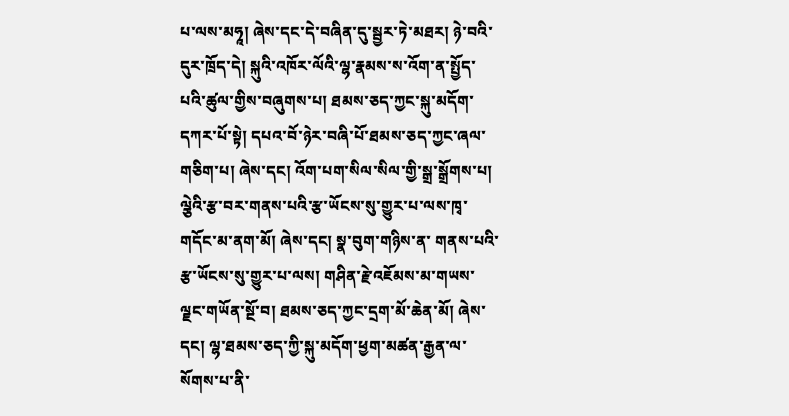པ་ལས་མཧཱ། ཞེས་དང་དེ་བཞིན་དུ་སྦྱར་ཏེ་མཐར། ཉེ་བའི་དུར་ཁྲོད་དེ། སྐུའི་འཁོར་ལོའི་ལྷ་རྣམས་ས་འོག་ན་སྤྱོད་པའི་ཚུལ་གྱིས་བཞུགས་པ། ཐམས་ཅད་ཀྱང་སྐུ་མདོག་དཀར་པོ་སྟེ། དཔའ་བོ་ཉེར་བཞི་པོ་ཐམས་ཅད་ཀྱང་ཞལ་གཅིག་པ། ཞེས་དང། འོག་པག་སིལ་སིལ་གྱི་སྒྲ་སྒྲོགས་པ། ལྕེའི་རྩ་བར་གནས་པའི་རྩ་ཡོངས་སུ་གྱུར་པ་ལས་ཁྭ་གདོང་མ་ནག་མོ། ཞེས་དང། སྣ་བུག་གཉིས་ན་ གནས་པའི་རྩ་ཡོངས་སུ་གྱུར་པ་ལས། གཤིན་རྗེ་འཇོམས་མ་གཡས་ལྗང་གཡོན་སྔོ་བ། ཐམས་ཅད་ཀྱང་དྲག་མོ་ཆེན་མོ། ཞེས་དང། ལྷ་ཐམས་ཅད་ཀྱི་སྐུ་མདོག་ཕྱག་མཚན་རྒྱན་ལ་སོགས་པ་ནི་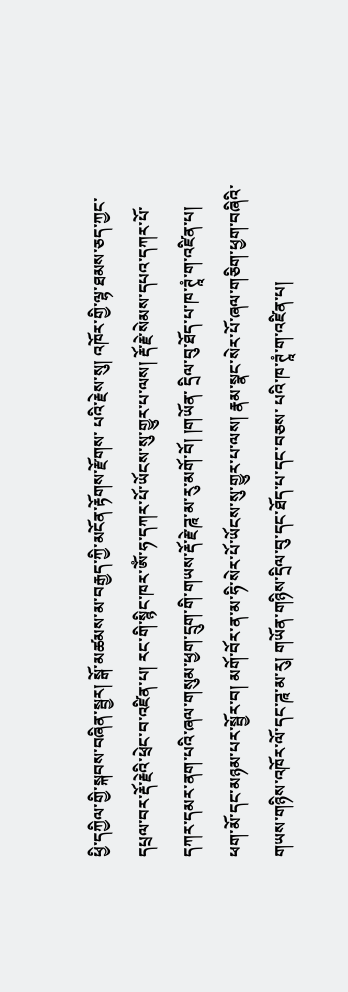ཕྱི་དཀྱིལ་གྱི་སྐབས་བཞིན་སྦྱར། སྒོ་མཚམས་མ་བརྒྱད་ཀྱི་མངོན་རྟོགས་རྫོགས་ པའི་རྗེས་སུ། འཁོར་གྱི་ལྷ་ཐམས་ཅད་ཀྱང་དཔྲལ་བར་རྡོ་རྗེའི་ཕྲེང་བ་འཛིན་པ། རང་གི་སྙིང་ཁར་ཨོཾ་ཧ་དཀར་པོ་ཡོངས་སུ་གྱུར་པ་ལས། རྡོ་རྗེ་སེམས་དཔའ་དཀར་པོ་དཀར་དམར་ནག་པའི་ཞལ་གསུམ་ཕྱག་དྲུག་གི་གཡས་རྡོ་རྗེ་ཌཱ་མ་རུ་མགོ་བོ། །གཡོན་ དྲིལ་བུ་ཐོད་པ་ཁ་ཊཱཾ་ག་འཛིན་པ། ཕག་མོ་དང་མཉམ་པར་སྦྱོར་བ། མགོ་བོར་ན་མ་ཧི་སེར་པོ་ཡོངས་སུ་གྱུར་པ་ལས། རྣམ་སྣང་སེར་པོ་ཞལ་གཅིག་ཕྱག་བཞིའི་གཡས་གཉིས་འཁོར་ལོ་དང་ཌཱ་མ་རུ། གཡོན་གཉིས་དྲིལ་བུ་དང་ཐོད་པ་དང་བཅས་ པའི་ཁ་ཊཱཾ་ག་འཛིན་པ།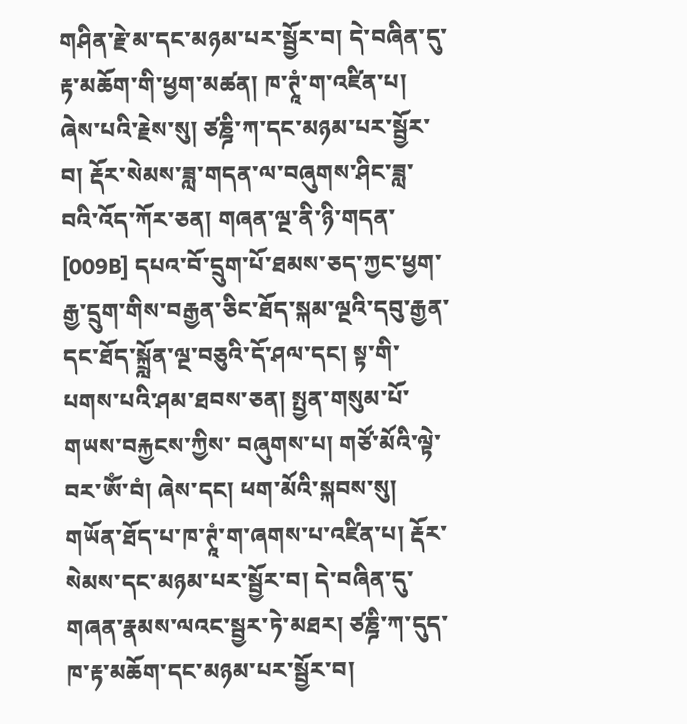གཤིན་རྗེ་མ་དང་མཉམ་པར་སྦྱོར་བ། དེ་བཞིན་དུ་རྟ་མཆོག་གི་ཕྱག་མཚན། ཁ་ཊཱཾ་ག་འཛིན་པ། ཞེས་པའི་རྗེས་སུ། ཙཎྜི་ཀ་དང་མཉམ་པར་སྦྱོར་བ། རྡོར་སེམས་ཟླ་གདན་ལ་བཞུགས་ཤིང་ཟླ་བའི་འོད་ཀོར་ཅན། གཞན་ལྔ་ནི་ཉི་གདན་ [009B] དཔའ་བོ་དྲུག་པོ་ཐམས་ཅད་ཀྱང་ཕྱག་རྒྱ་དྲུག་གིས་བརྒྱན་ཅིང་ཐོད་སྐམ་ལྔའི་དབུ་རྒྱན་དང་ཐོད་སྐྲློན་ལྔ་བཅུའི་དོ་ཤལ་དང། སྟ་གི་པགས་པའི་ཤམ་ཐབས་ཅན། སྤྱན་གསུམ་པོ་གཡས་བརྐྱངས་ཀྱིས་ བཞུགས་པ། གཙོ་མོའི་ལྟེ་བར་ཨོཾ་བཾ། ཞེས་དང། ཕག་མོའི་སྐབས་སུ། གཡོན་ཐོད་པ་ཁ་ཊཱཾ་ག་ཞགས་པ་འཛིན་པ། རྡོར་སེམས་དང་མཉམ་པར་སྦྱོར་བ། དེ་བཞིན་དུ་གཞན་རྣམས་ལའང་སྦྱར་ཏེ་མཐར། ཙཎྜི་ཀ་དུད་ཁ་རྟ་མཆོག་དང་མཉམ་པར་སྦྱོར་བ།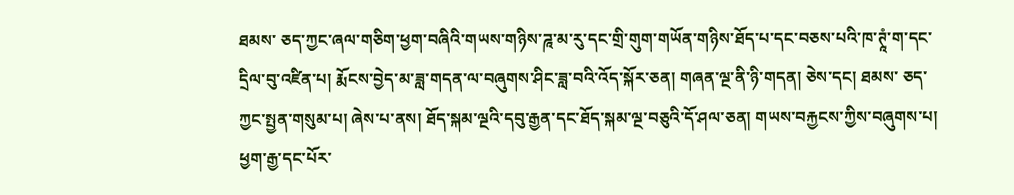ཐམས་ ཅད་ཀྱང་ཞལ་གཅིག་ཕྱག་བཞིའི་གཡས་གཉིས་ཌཱ་མ་རུ་དང་གྲི་གུག་གཡོན་གཉིས་ཐོད་པ་དང་བཅས་པའི་ཁ་ཊཱཾ་ག་དང་དྲིལ་བུ་འཛིན་པ། རྨོངས་བྱེད་མ་ཟླ་གདན་ལ་བཞུགས་ཤིང་ཟླ་བའི་འོད་སྐོར་ཅན། གཞན་ལྔ་ནི་ཉི་གདན། ཅེས་དང། ཐམས་ ཅད་ཀྱང་སྤྱན་གསུམ་པ། ཞེས་པ་ནས། ཐོད་སྐམ་ལྔའི་དབུ་རྒྱན་དང་ཐོད་སྐམ་ལྔ་བཅུའི་དོ་ཤལ་ཅན། གཡས་བརྐྱངས་ཀྱིས་བཞུགས་པ། ཕྱག་རྒྱ་དང་པོར་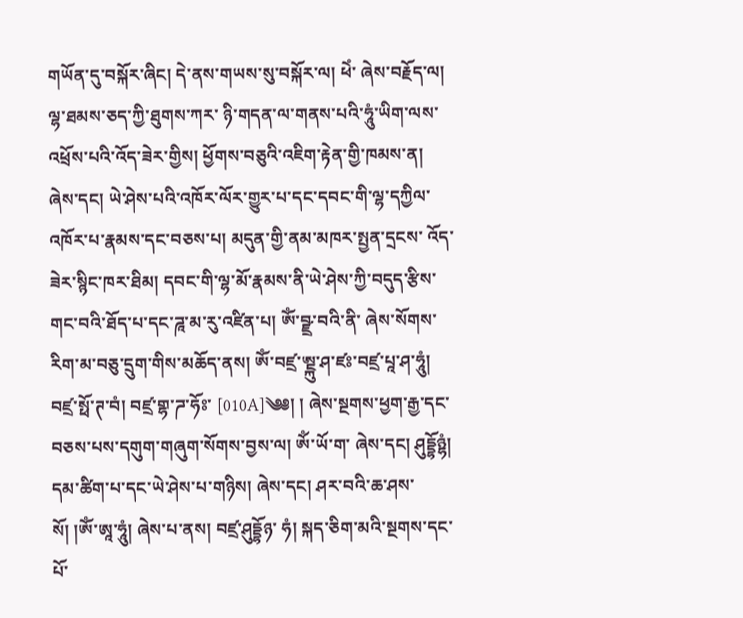གཡོན་དུ་བསྐོར་ཞིང། དེ་ནས་གཡས་སུ་བསྐོར་ལ། ཕེཾ་ ཞེས་བརྗོད་ལ། ལྷ་ཐམས་ཅད་ཀྱི་ཐུགས་ཀར་ ཉི་གདན་ལ་གནས་པའི་ཧཱུཾ་ཡིག་ལས་འཕྲོས་པའི་འོད་ཟེར་གྱིས། ཕྱོགས་བཅུའི་འཇིག་རྟེན་གྱི་ཁམས་ན། ཞེས་དང། ཡེ་ཤེས་པའི་འཁོར་ལོར་གྱུར་པ་དང་དབང་གི་ལྷ་དཀྱིལ་འཁོར་པ་རྣམས་དང་བཅས་པ། མདུན་གྱི་ནམ་མཁར་སྤྱན་དྲངས་ འོད་ཟེར་སྙིང་ཁར་ཐིམ། དབང་གི་ལྷ་མོ་རྣམས་ནི་ཡེ་ཤེས་ཀྱི་བདུད་རྩིས་གང་བའི་ཐོད་པ་དང་ཌཱ་མ་རུ་འཛིན་པ། ཨོཾ་བྫྲ་བའི་ནི་ ཞེས་སོགས་རིག་མ་བཅུ་དྲུག་གིས་མཆོད་ནས། ཨོཾ་བཛྲ་ཨྔྐུ་ཤ་ཛཿ་བཛྲ་པཱ་ཤ་ཧཱུཾ། བཛྲ་སྥོ་ཊ་བཾ། བཛྲ་གྷ་ཌ་ཧོཿ་ [010A]༄༅། ། ཞེས་སྔགས་ཕྱག་རྒྱ་དང་བཅས་པས་དགུག་གཞུག་སོགས་བྱས་ལ། ཨོཾ་ཡོ་ག་ ཞེས་དང། ཤུདྡྷོཉྷཾ། དམ་ཚིག་པ་དང་ཡེ་ཤེས་པ་གཉིས། ཞེས་དང། ཤར་བའི་ཆ་ཤས་སོ། །ཨོཾ་ཨཱ་ཧཱུཾ། ཞེས་པ་ནས། བཛྲ་ཤུདྡྷོཉ་ ཧཾ། སྐད་ཅིག་མའི་སྔགས་དང་པོ་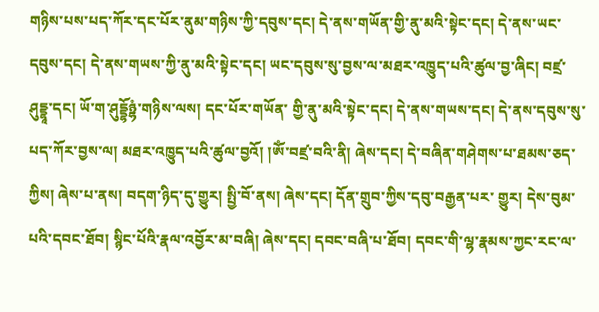གཉིས་པས་པད་ཀོར་དང་པོར་ནུམ་གཉིས་ཀྱི་དབུས་དང། དེ་ནས་གཡོན་གྱི་ནུ་མའི་སྟེང་དང། དེ་ནས་ཡང་དབུས་དང། དེ་ནས་གཡས་ཀྱི་ནུ་མའི་སྟེང་དང། ཡང་དབུས་སུ་བྱས་ལ་མཐར་འཁྱུད་པའི་ཚུལ་བྱ་ཞིང། བཛྲ་ཤུདྡྷཱ་དང། ཡོ་ག་ཤུདྡྷོཉྷཾ་གཉིས་ལས། དང་པོར་གཡོན་ གྱི་ནུ་མའི་སྟེང་དང། དེ་ནས་གཡས་དང། དེ་ནས་དབུས་སུ་པད་ཀོར་བྱས་ལ། མཐར་འཁྱུད་པའི་ཚུལ་བྱའོ། །ཨོཾ་བཛྲ་བའི་ནི། ཞེས་དང། དེ་བཞིན་གཤེགས་པ་ཐམས་ཅད་ཀྱིས། ཞེས་པ་ནས། བདག་ཉིད་དུ་གྱུར། སྤྱི་བོ་ནས། ཞེས་དང། དོན་གྲུབ་ཀྱིས་དབུ་བརྒྱན་པར་ གྱུར། དེས་བུམ་པའི་དབང་ཐོབ། སྙིང་པོའི་རྣལ་འབྱོར་མ་བཞི། ཞེས་དང། དབང་བཞི་པ་ཐོབ། དབང་གི་ལྷ་རྣམས་ཀྱང་རང་ལ་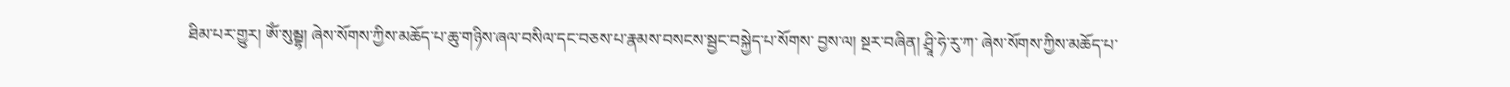ཐིམ་པར་གྱུར། ཨོཾ་སུམྦྷ། ཞེས་སོགས་ཀྱིས་མཆོད་པ་ཆུ་གཉིས་ཞལ་བསིལ་དང་བཅས་པ་རྣམས་བསངས་སྦྱང་བསྐྱེད་པ་སོགས་ བྱས་ལ། སྔར་བཞིན། ཤྲཱི་ཧེ་རུ་ཀ་ ཞེས་སོགས་ཀྱིས་མཆོད་པ་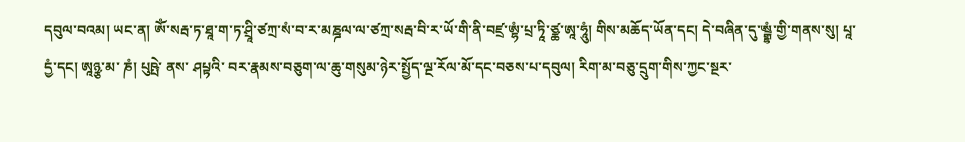དབུལ་བའམ། ཡང་ན། ཨོཾ་སརྦ་ཏ་ཐཱ་ག་ཏ་ཤྲཱི་ཙཀྲ་སཾ་བ་ར་མཎྜལ་ལ་ཙཀྲ་སརྦ་བི་ར་ཡོ་གི་ནི་བཛྲ་ཨྷཾ་པྲ་ཏཱི་ཙྪ་ཨཱ་ཧཱུཾ། གིས་མཆོད་ཡོན་དང། དེ་བཞིན་དུ་ཨྲྒྷཾ་གྱི་གནས་སུ། པཱ་དྱཾ་དང། ཨཱཉྩ་མ་ ཎཾ། པུཥྤེ་ ནས་ ཤཔྟའི་ བར་རྣམས་བཅུག་ལ་ཆུ་གསུམ་ཉེར་སྤྱོད་ལྔ་རོལ་མོ་དང་བཅས་པ་དབུལ། རིག་མ་བཅུ་དྲུག་གིས་ཀྱང་སྔར་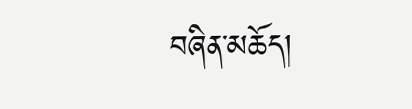བཞིན་མཆོད།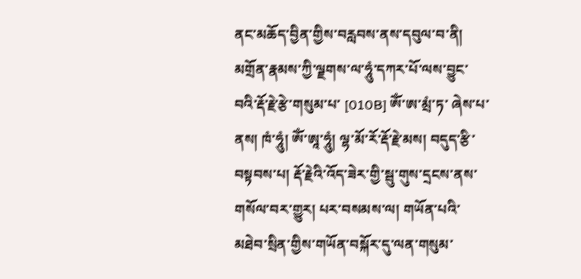ནང་མཆོད་བྱིན་གྱིས་བརླབས་ནས་དབུལ་བ་ནི། མགྲོན་རྣམས་ཀྱི་ལྗགས་ལ་ཧཱུཾ་དཀར་པོ་ལས་བྱུང་བའི་རྡོ་རྗེ་རྩེ་གསུམ་པ་ [010B] ཨོཾ་ཨ་མྲཾ་ཏ་ ཞེས་པ་ནས། ཁཾ་ཧཱུཾ། ཨོཾ་ཨཱ་ཧཱུཾ། ལྷ་མོ་རོ་རྡོ་རྗེ་མས། བདུད་རྩི་བསྟབས་པ། རྡོ་རྗེའི་འོད་ཟེར་གྱི་སྦུ་གུས་དྲངས་ནས་གསོལ་བར་གྱུར། པར་བསམས་ལ། གཡོན་པའི་མཐེབ་སྲིན་གྱིས་གཡོན་བསྐོར་དུ་ལན་གསུམ་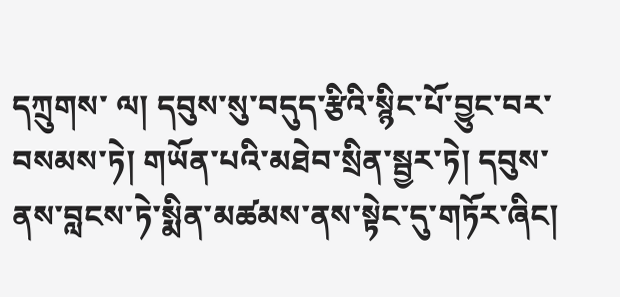དཀྲུགས་ ལ། དབུས་སུ་བདུད་རྩིའི་སྙིང་པོ་བྱུང་བར་བསམས་ཏེ། གཡོན་པའི་མཐེབ་སྲིན་སྦྱར་ཏེ། དབུས་ནས་བླངས་ཏེ་སྨིན་མཚམས་ནས་སྟེང་དུ་གཏོར་ཞིང།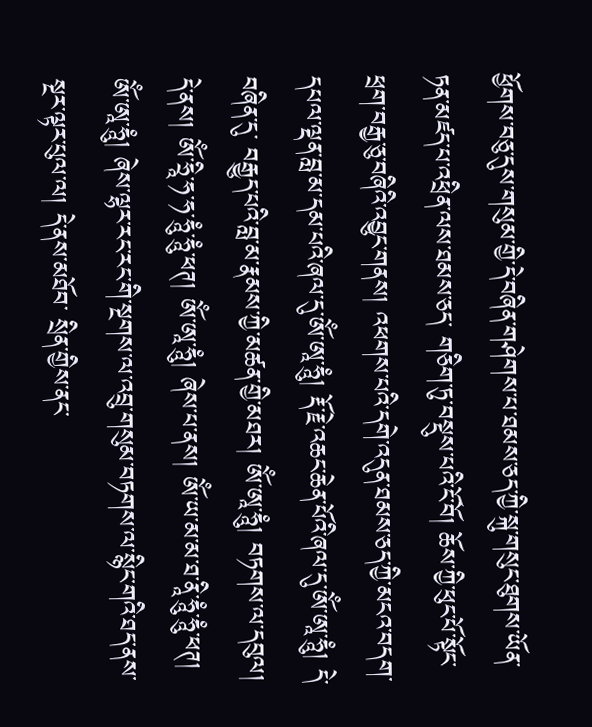ཕྱོགས་བཅུ་དུས་གསུམ་གྱི་དེ་བཞིན་གཤེགས་པ་ཐམས་ཅད་ཀྱི་སྐུ་གསུང་ཐུགས་ཡོན་ཏན་མཛད་པ་འཕྲིན་ལས་ཐམས་ཅད་ གཅིག་ཏུ་བསྡུས་པའི་ངོ་བོ། ཆོས་ཀྱི་ཕུང་པོ་སྟོང་ཕྲག་བརྒྱ་ཅུ་བཞིའི་འབྱུང་གནས། འཕགས་པའི་དགེ་འདུན་ཐམས་ཅད་ཀྱི་མངའ་བདག་དཔལ་ལྡན་བླ་མ་དམ་པའི་ཞལ་དུ་ཨོཾ་ཨཱ་ཧཱུཾ། རྡོ་རྗེ་འཆང་ཆེན་པོའི་ཞལ་དུ་ཨོཾ་ཨཱ་ཧཱུཾ། དེ་བཞིན་དུ་ བརྒྱུད་པའི་བླ་མ་རྣམས་ཀྱི་མཚན་གྱི་མཐར། ཨོཾ་ཨཱ་ཧཱུཾ། བཏགས་ལ་དབུལ། དེ་ནས། ཨོཾ་ཧྲཱི་ཧ་ཧ་ཧཱུཾ་ཧཱུཾ་ཕཊ། ཨོཾ་ཨཱ་ཧཱུཾ། ཞེས་པ་ནས། ཨོཾ་ཡ་མ་མ་ཐ་ནཱི་ཧཱུཾ་ཧཱུཾ་ཕཊ། ཨོཾ་ཨཱ་ཧཱུཾ། ཞེས་ལྷར་རང་རང་གི་སྔགས་ལ་འབྲུ་གསུམ་བཏགས་ལ་སྙིང་གའི་ཐད་ནས་སྔར་ལྟར་པུལ་ལ། དེ་ནས་མཐོབ་ སྲིན་གྱིས་ནང་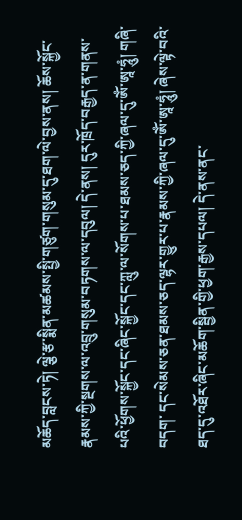མཆོད་བླངས་ཏེ། ལྕེ་རྩ་སྨིན་མཚམས་སྤྱི་གཙུག་གསུམ་དུ་ཐག་ལེ་བྱས་ནས། ཆོས་སྐྱོང་རྣམས་ཀྱི་སྔགས་ལ་འབྲུ་གསུམ་བཏགས་ལ་དབུལ། དེ་ནས། དུར་ཁྲོད་བརྒྱད་ན་གནས་པའི་ཕྱོགས་སྐྱོང་དང་ཞིང་སྐྱོང་དང་ཀླུ་ལ་སོགས་པ་ཐམས་ཅད་ཀྱི་ཞལ་དུ་ཨོཾ་ཨཱ་ཧཱུཾ། གཞི་བདག་ དང་སེམས་ཅན་ཐམས་ཅད་ལྷར་གྱུར་པ་རྣམས་ཀྱི་ཞལ་དུ་ཨོཾ་ཨཱ་ཧཱུཾ། ཞེས་ལྟེ་བའི་ཐད་དུ་འཐོར་ཞིང་མཆོག་སྦྱིན་གྱི་ཕྱག་རྒྱས་དཔལ། དེ་ནས་ནང་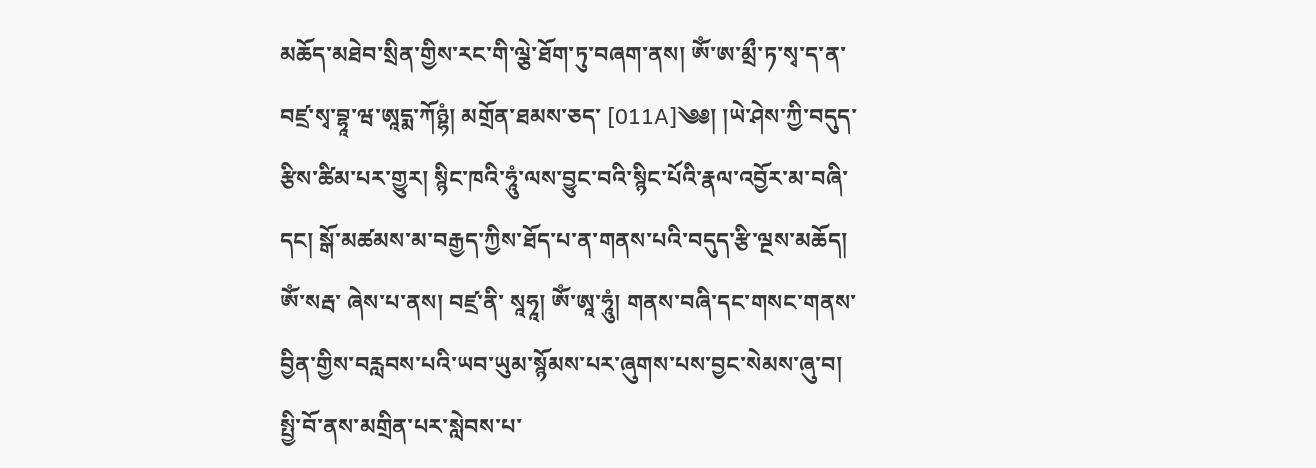མཆོད་མཐེབ་སྲིན་གྱིས་རང་གི་ལྕེ་ཐོག་ཏུ་བཞག་ནས། ཨོཾ་ཨ་མྲྀ་ཏ་སྭ་ད་ན་བཛྲ་སྭ་བྷཱ་ཝ་ཨཱདྨ་ཀོཉྷཾ། མགྲོན་ཐམས་ཅད་ [011A]༄༅། །ཡེ་ཤེས་ཀྱི་བདུད་རྩིས་ཚིམ་པར་གྱུར། སྙིང་ཁའི་ཧཱུཾ་ལས་བྱུང་བའི་སྙིང་པོའི་རྣལ་འབྱོར་མ་བཞི་དང། སྒོ་མཚམས་མ་བརྒྱད་ཀྱིས་ཐོད་པ་ན་གནས་པའི་བདུད་རྩི་ལྔས་མཆོད། ཨོཾ་སརྦ་ ཞེས་པ་ནས། བཛྲ་ནི་ སཱཧཱ། ཨོཾ་ཨཱ་ཧཱུཾ། གནས་བཞི་དང་གསང་གནས་བྱིན་གྱིས་བརླབས་པའི་ཡབ་ཡུམ་སྙོམས་པར་ཞུགས་པས་བྱང་སེམས་ཞུ་བ། སྤྱི་བོ་ནས་མགྲིན་པར་སླེབས་པ་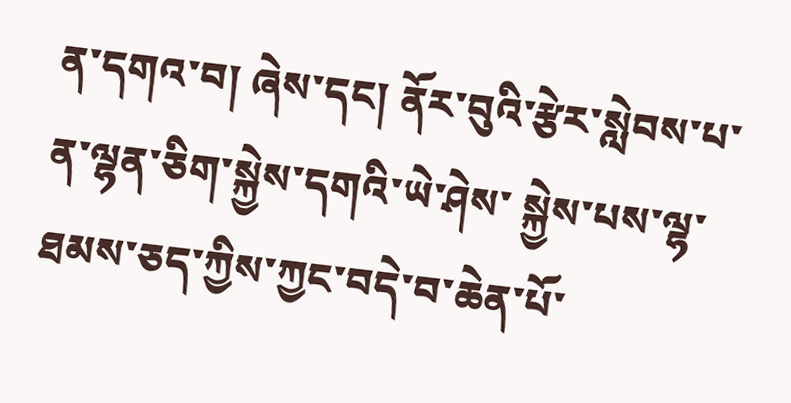ན་དགའ་བ། ཞེས་དང། ནོར་བུའི་རྩེར་སླེབས་པ་ན་ལྷན་ཅིག་སྐྱེས་དགའི་ཡེ་ཤེས་ སྐྱེས་པས་ལྷ་ཐམས་ཅད་ཀྱིས་ཀྱང་བདེ་བ་ཆེན་པོ་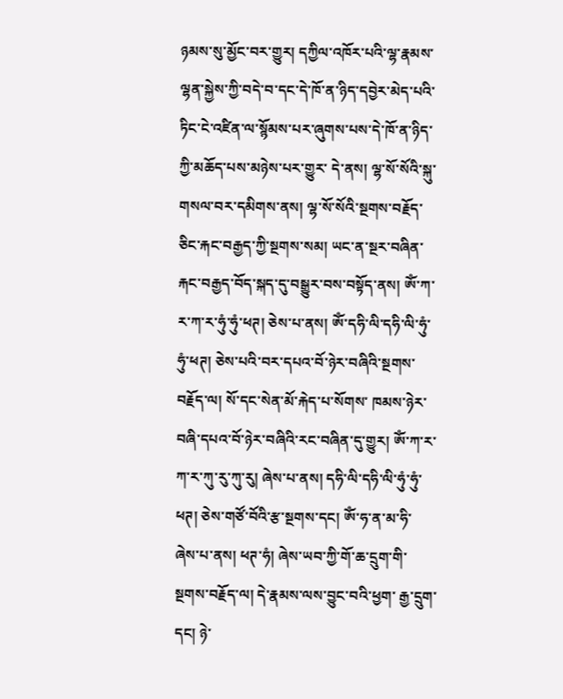ཉམས་སུ་མྱོང་བར་གྱུར། དཀྱིལ་འཁོར་པའི་ལྷ་རྣམས་ལྷན་སྐྱེས་ཀྱི་བདེ་བ་དང་དེ་ཁོ་ན་ཉིད་དབྱེར་མེད་པའི་ཏིང་ངེ་འཛིན་ལ་སྙོམས་པར་ཞུགས་པས་དེ་ཁོ་ན་ཉིད་ཀྱི་མཆོད་པས་མཉེས་པར་གྱུར་ དེ་ནས། ལྷ་སོ་སོའི་སྐུ་གསལ་བར་དམིགས་ནས། ལྷ་སོ་སོའི་སྔགས་བརྗོད་ཅིང་རྐང་བརྒྱད་ཀྱི་སྔགས་སམ། ཡང་ན་སྔར་བཞིན་རྐང་བརྒྱད་བོད་སྐད་དུ་བསྒྱུར་བས་བསྟོད་ནས། ཨོཾ་ཀ་ར་ཀ་ར་ཧུཾ་ཧུཾ་ཕཊ། ཅེས་པ་ནས། ཨོཾ་དཧི་ལི་དཧི་ལི་ཧུཾ་ཧུཾ་ཕཊ། ཅེས་པའི་བར་དཔའ་བོ་ཉེར་བཞིའི་སྔགས་བརྗོད་ལ། སོ་དང་སེན་མོ་རྐེད་པ་སོགས་ ཁམས་ཉེར་བཞི་དཔའ་བོ་ཉེར་བཞིའི་རང་བཞིན་དུ་གྱུར། ཨོཾ་ཀ་ར་ཀ་ར་ཀུ་རུ་ཀུ་རུ། ཞེས་པ་ནས། དཧི་ལི་དཧི་ལི་ཧུཾ་ཧུཾ་ཕཊ། ཅེས་གཙོ་བོའི་རྩ་སྔགས་དང། ཨོཾ་ཧ་ན་མ་ཧི་ ཞེས་པ་ནས། ཕཊ་ཧཾ། ཞེས་ཡབ་ཀྱི་གོ་ཆ་དྲུག་གི་སྔགས་བརྗོད་ལ། དེ་རྣམས་ལས་བྱུང་བའི་ཕྱག་ རྒྱ་དྲུག་དང། ཉེ་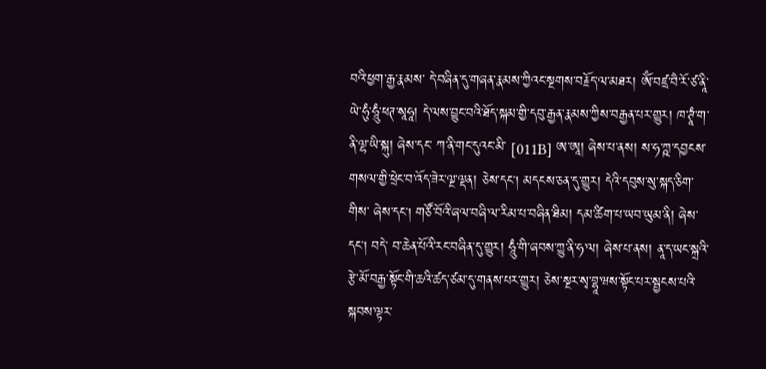བའི་ཕྱག་རྒྱ་རྣམས་ དེ་བཞིན་དུ་གཞན་རྣམས་ཀྱིའང་སྔགས་བརྗོད་ལ་མཐར། ཨོཾ་བཛྲ་བཻ་རོ་ཙ་ནཱི་ཡེ་ཧུཾ་ཧཱུཾ་ཕཊ་སཱཧཱ། དེ་ལས་བྱུང་བའི་ཐོད་སྐམ་གྱི་དབུ་རྒྱན་རྣམས་ཀྱིས་བརྒྱན་པར་གྱུར། ཁ་ཊཱཾ་ག་ནི་ལྷ་ཡི་སྐུ། ཞེས་དང་ ཀ་ནི་གང་དུའང་མི་ [011B] ཨ་ཨཱ། ཞེས་པ་ནས། ས་ཧ་ཀྵ་དབྱངས་གསལ་གྱི་ཕྲེང་བ་འོད་ཟེར་ལྔ་ལྡན། ཅེས་དང། མདངས་ཅན་དུ་གྱུར། དེའི་དབུས་སུ་སྐད་ཅིག་གིས་ ཞེས་དང། གཙོ་བོའི་ཞལ་བཞི་ལ་རིམ་པ་བཞིན་ཐིམ། དམ་ཚིག་པ་ཡབ་ཡུམ་ནི། ཞེས་དང། བདེ་ བ་ཆེན་པོའི་རང་བཞིན་དུ་གྱུར། ཧཱུཾ་གི་ཞབས་ཀྱུ་ནི་ཧ་ལ། ཞེས་པ་ནས། ནཱ་ད་ཡང་སྐྲའི་རྩེ་མོ་བརྒྱ་སྟོང་གི་ཆའི་ཚད་ཙམ་དུ་གནས་པར་གྱུར། ཅེས་སྔར་སྭ་བྷཱ་ཝས་སྟོང་པར་སྦྱངས་པའི་སྐབས་ལྟར་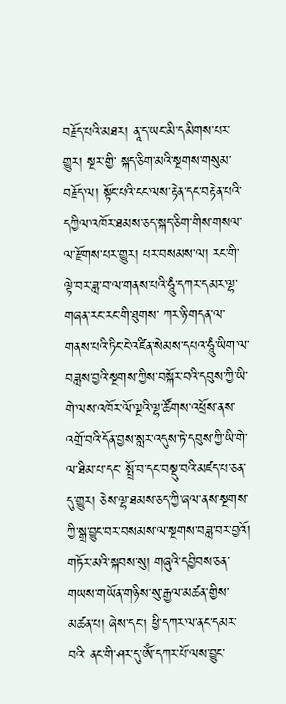བརྗོད་པའི་མཐར། ནཱ་ད་ཡང་མི་དམིགས་པར་གྱུར། སྔར་གྱི་ སྐད་ཅིག་མའི་སྔགས་གསུམ་བརྗོད་ལ། སྟོང་པའི་ངང་ལས་རྟེན་དང་བརྟེན་པའི་དཀྱིལ་འཁོར་ཐམས་ཅད་སྐད་ཅིག་གིས་གསལ་ལ་རྫོགས་པར་གྱུར། པར་བསམས་ལ། རང་གི་ལྟེ་བར་ཟླ་བ་ལ་གནས་པའི་ཧཱུཾ་དཀར་དམར་ལྷ་གཞན་རང་རང་གི་ཐུགས་ ཀར་ཉི་གདན་ལ་གནས་པའི་ཏིང་ངེ་འཛིན་སེམས་དཔའ་ཧཱུཾ་ཡིག་ལ་བཟླས་བྱའི་སྔགས་ཀྱིས་བསྐོར་བའི་དབུས་ཀྱི་ཡི་གེ་ལས་འཁོར་ལོ་ལྔའི་ལྷ་ཚོགས་འཕྲོས་ནས་འགྲོ་བའི་དོན་བྱས་སླར་འདུས་ཏེ་དབུས་ཀྱི་ཡི་གེ་ལ་ཐིམ་པ་དང་ སྤྲོ་བ་དང་བསྡུ་བའི་མཛད་པ་ཅན་དུ་གྱུར། ཅེས་ལྷ་ཐམས་ཅད་ཀྱི་ཞལ་ནས་སྔགས་ཀྱི་སྒྲ་བྱུང་བར་བསམས་ལ་སྔགས་བཟླ་བར་བྱའོ། གཏོར་མའི་སྐབས་སུ། གཞུའི་དབྱིབས་ཅན་གཡས་གཡོན་གཉིས་སུ་རྒྱལ་མཚན་གྱིས་ མཚན་པ། ཞེས་དང། ཕྱི་དཀར་ལ་ནང་དམར་བའི་ ནང་གི་ཤར་དུ་ཨོཾ་དཀར་པོ་ལས་བྱུང་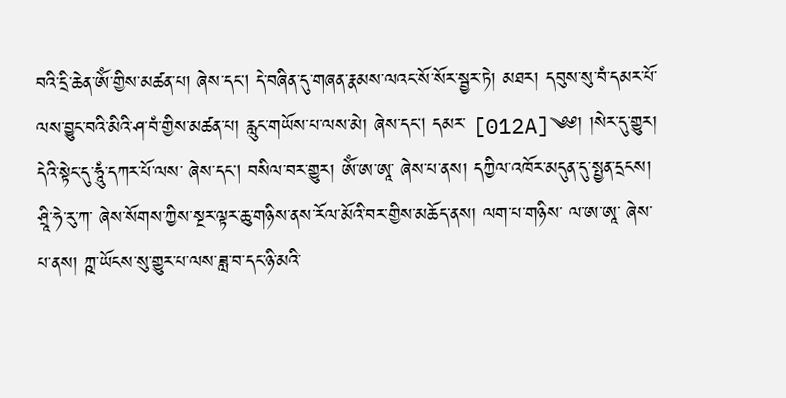བའི་དྲི་ཆེན་ཨོཾ་གྱིས་མཚན་པ། ཞེས་དང། དེ་བཞིན་དུ་གཞན་རྣམས་ལའང་སོ་སོར་སྦྱར་ཏེ། མཐར། དབུས་སུ་བཾ་དམར་པོ་ལས་བྱུང་བའི་མིའི་ཤ་བཾ་གྱིས་མཚན་པ། རླུང་གཡོས་པ་ལས་མེ། ཞེས་དང། དམར་ [012A]༄༅། །སེར་དུ་གྱུར། དེའི་སྟེང་དུ་ཧཱུཾ་དཀར་པོ་ལས་ ཞེས་དང། བསིལ་བར་གྱུར། ཨོཾ་ཨ་ཨཱ་ ཞེས་པ་ནས། དཀྱིལ་འཁོར་མདུན་དུ་སྤྱན་དྲངས། ཤྲཱི་ཧེ་རུ་ཀ་ ཞེས་སོགས་ཀྱིས་སྔར་ལྟར་ཆུ་གཉིས་ནས་རོལ་མོའི་བར་གྱིས་མཆོད་ནས། ལག་པ་གཉིས་ ལ་ཨ་ཨཱ་ ཞེས་པ་ནས། ཀྵ་ཡོངས་སུ་གྱུར་པ་ལས་ཟླ་བ་དང་ཉི་མའི་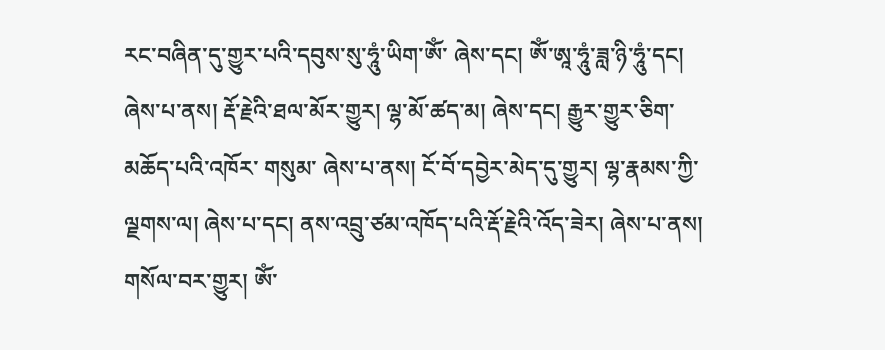རང་བཞིན་དུ་གྱུར་པའི་དབུས་སུ་ཧཱུཾ་ཡིག་ཨོཾ་ ཞེས་དང། ཨོཾ་ཨཱ་ཧཱུཾ་ཟླ་ཉི་ཧཱུཾ་དང། ཞེས་པ་ནས། རྡོ་རྗེའི་ཐལ་མོར་གྱུར། ལྷ་མོ་ཚད་མ། ཞེས་དང། རྒྱུར་གྱུར་ཅིག་མཆོད་པའི་འཁོར་ གསུམ་ ཞེས་པ་ནས། ངོ་བོ་དབྱེར་མེད་དུ་གྱུར། ལྷ་རྣམས་ཀྱི་ལྗགས་ལ། ཞེས་པ་དང། ནས་འབྲུ་ཙམ་འཁོད་པའི་རྡོ་རྗེའི་འོད་ཟེར། ཞེས་པ་ནས། གསོལ་བར་གྱུར། ཨོཾ་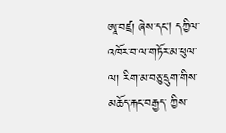ཨཱ་བཛྲ། ཞེས་དང། དཀྱིལ་འཁོར་བ་ལ་གཏོར་མ་ཕུལ་ལ། རིག་མ་བཅུ་དྲུག་གིས་མཆོད་རྐང་བརྒྱད་ ཀྱིས་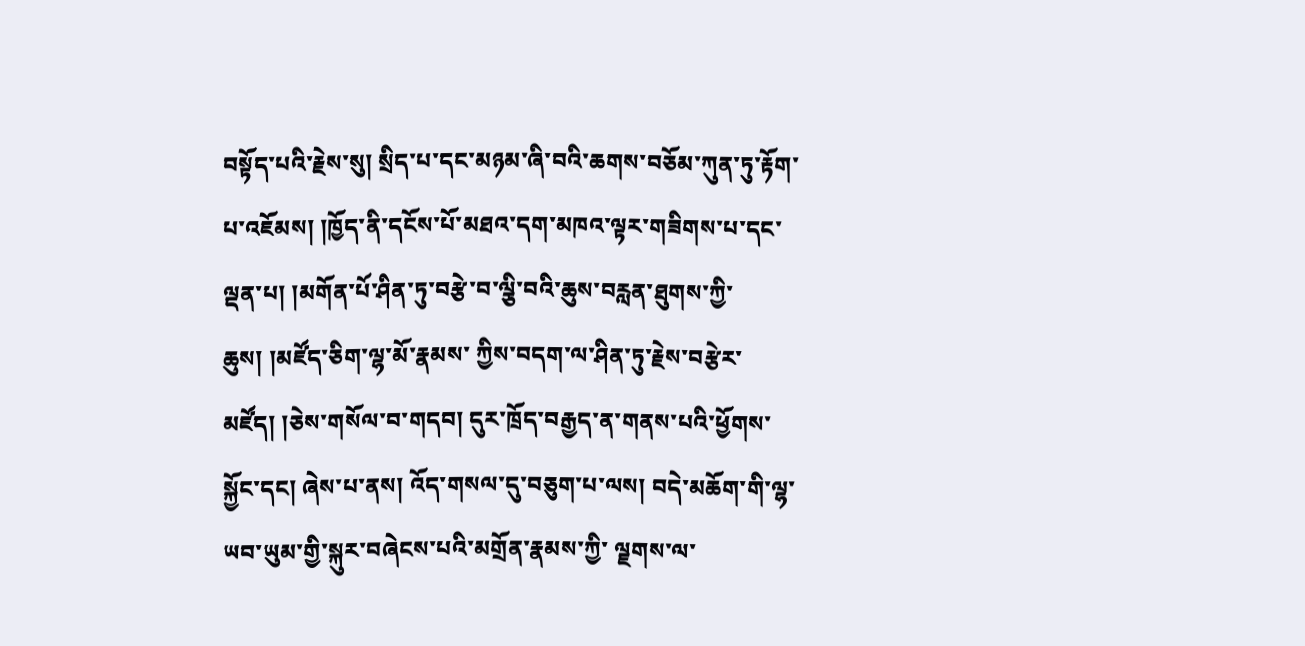བསྟོད་པའི་རྗེས་སུ། སྲིད་པ་དང་མཉམ་ཞི་བའི་ཆགས་བཅོམ་ཀུན་ཏུ་རྟོག་པ་འཇོམས། །ཁྱོད་ནི་དངོས་པོ་མཐའ་དག་མཁའ་ལྟར་གཟིགས་པ་དང་ལྡན་པ། །མགོན་པོ་ཤིན་ཏུ་བརྩེ་བ་ལྕི་བའི་ཆུས་བརླན་ཐུགས་ཀྱི་ཆུས། །མཛོད་ཅིག་ལྷ་མོ་རྣམས་ ཀྱིས་བདག་ལ་ཤིན་ཏུ་རྗེས་བརྩེར་མཛོད། །ཅེས་གསོལ་བ་གདབ། དུར་ཁྲོད་བརྒྱད་ན་གནས་པའི་ཕྱོགས་སྐྱོང་དང། ཞེས་པ་ནས། འོད་གསལ་དུ་བཅུག་པ་ལས། བདེ་མཆོག་གི་ལྷ་ཡབ་ཡུམ་གྱི་སྐུར་བཞེངས་པའི་མགྲོན་རྣམས་ཀྱི་ ལྗགས་ལ་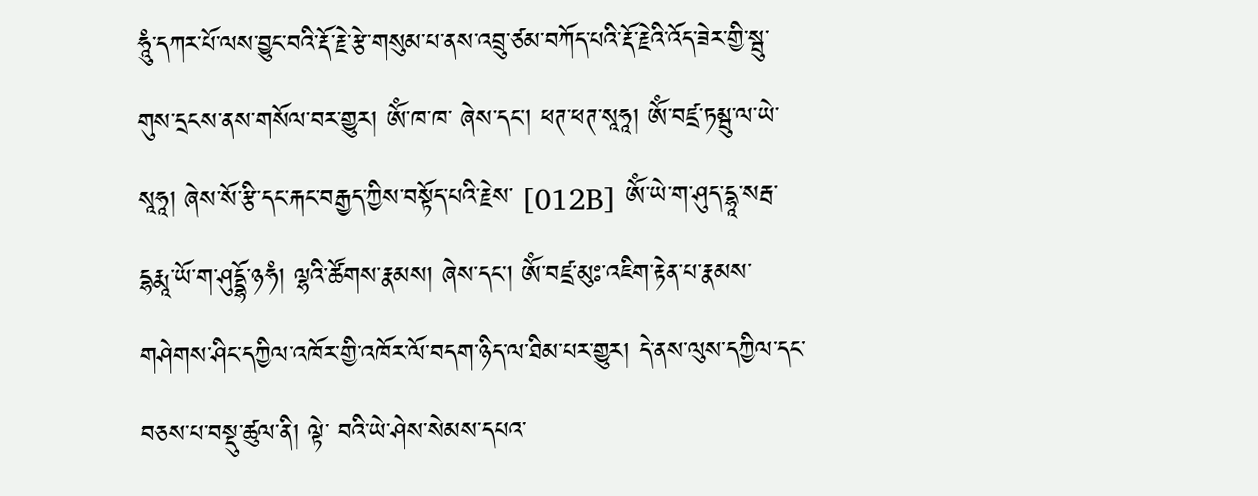ཧཱུཾ་དཀར་པོ་ལས་བྱུང་བའི་རྡོ་རྗེ་རྩེ་གསུམ་པ་ནས་འབྲུ་ཙམ་བཀོད་པའི་རྡོ་རྗེའི་འོད་ཟེར་གྱི་སྦུ་གུས་དྲངས་ནས་གསོལ་བར་གྱུར། ཨོཾ་ཁ་ཁ་ ཞེས་དང། ཕཊ་ཕཊ་སཱཧཱ། ཨོཾ་བཛྲ་ཏམྦུ་ལ་ཡེ་སཱཧཱ། ཞེས་སོ་རྩི་དང་རྐང་བརྒྱད་ཀྱིས་བསྟོད་པའི་རྗེས་ [012B] ཨོཾ་ཡེ་ག་ཤུད་དྷཱ་སརྦ་དྷརྨཱ་ཡོ་ག་ཤུདྡྷོ་ཉཧཾ། ལྷའི་ཚོགས་རྣམས། ཞེས་དང། ཨོཾ་བཛྲ་མུཿ་འཇིག་རྟེན་པ་རྣམས་གཤེགས་ཤིང་དཀྱིལ་འཁོར་གྱི་འཁོར་ལོ་བདག་ཉིད་ལ་ཐིམ་པར་གྱུར། དེ་ནས་ལུས་དཀྱིལ་དང་བཅས་པ་བསྡུ་ཚུལ་ནི། ལྟེ་ བའི་ཡེ་ཤེས་སེམས་དཔའ་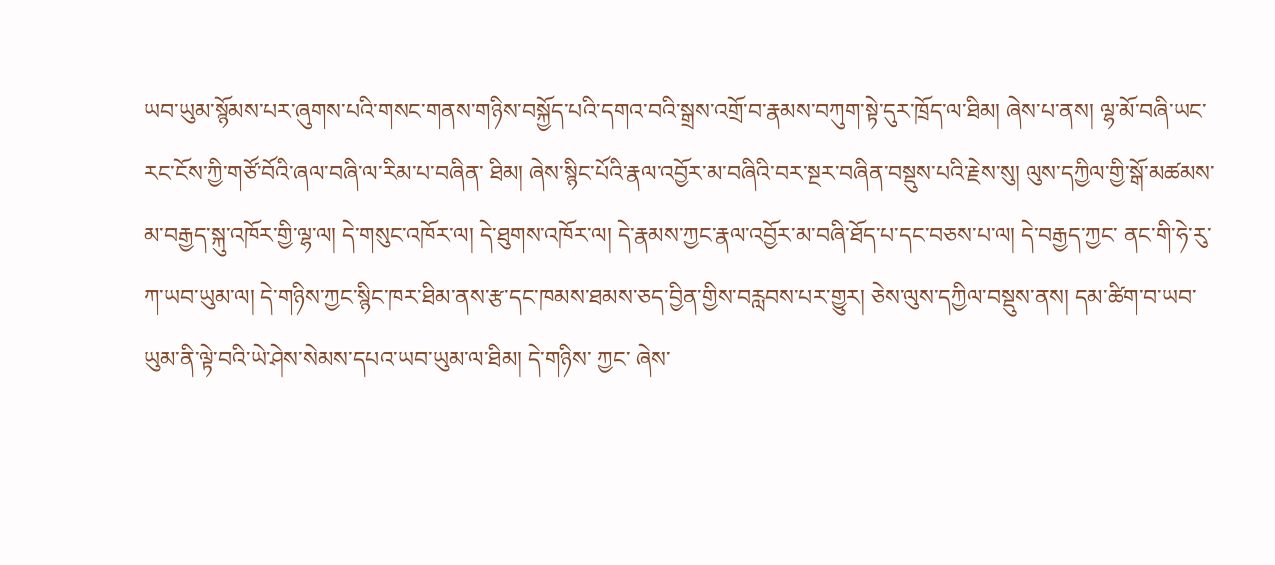ཡབ་ཡུམ་སྙོམས་པར་ཞུགས་པའི་གསང་གནས་གཉིས་བསྐྱོད་པའི་དགའ་བའི་སྒྲས་འགྲོ་བ་རྣམས་བཀུག་སྟེ་དུར་ཁྲོད་ལ་ཐིམ། ཞེས་པ་ནས། ལྷ་མོ་བཞི་ཡང་རང་ངོས་ཀྱི་གཙོ་བོའི་ཞལ་བཞི་ལ་རིམ་པ་བཞིན་ ཐིམ། ཞེས་སྙིང་པོའི་རྣལ་འབྱོར་མ་བཞིའི་བར་སྔར་བཞིན་བསྡུས་པའི་རྗེས་སུ། ལུས་དཀྱིལ་གྱི་སྒོ་མཚམས་མ་བརྒྱད་སྐུ་འཁོར་གྱི་ལྷ་ལ། དེ་གསུང་འཁོར་ལ། དེ་ཐུགས་འཁོར་ལ། དེ་རྣམས་ཀྱང་རྣལ་འབྱོར་མ་བཞི་ཐོད་པ་དང་བཅས་པ་ལ། དེ་བརྒྱད་ཀྱང་ ནང་གི་ཧེ་རུ་ཀ་ཡབ་ཡུམ་ལ། དེ་གཉིས་ཀྱང་སྙིང་ཁར་ཐིམ་ནས་རྩ་དང་ཁམས་ཐམས་ཅད་བྱིན་གྱིས་བརླབས་པར་གྱུར། ཅེས་ལུས་དཀྱིལ་བསྡུས་ནས། དམ་ཚིག་བ་ཡབ་ཡུམ་ནི་ལྟེ་བའི་ཡེ་ཤེས་སེམས་དཔའ་ཡབ་ཡུམ་ལ་ཐིམ། དེ་གཉིས་ ཀྱང་ ཞེས་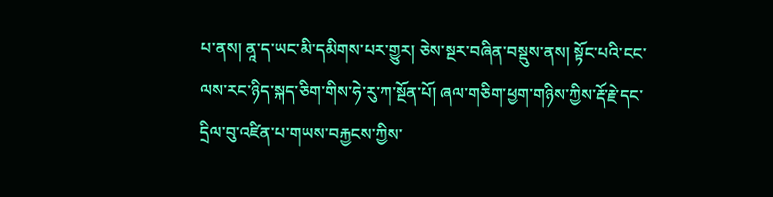པ་ནས། ནཱ་ད་ཡང་མི་དམིགས་པར་གྱུར། ཅེས་སྔར་བཞིན་བསྡུས་ནས། སྟོང་པའི་ངང་ལས་རང་ཉིད་སྐད་ཅིག་གིས་ཧེ་རུ་ཀ་སྔོན་པོ། ཞལ་གཅིག་ཕྱག་གཉིས་ཀྱིས་རྡོ་རྗེ་དང་དྲིལ་བུ་འཛིན་པ་གཡས་བརྐྱངས་ཀྱིས་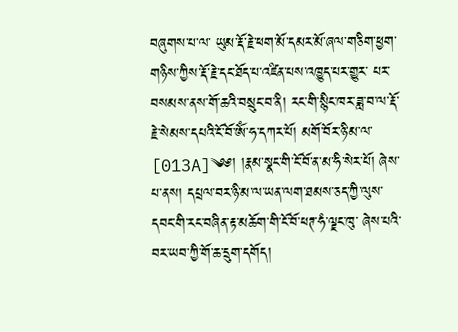བཞུགས་པ་ལ་ ཡུམ་རྡོ་རྗེ་ཕག་མོ་དམར་མོ་ཞལ་གཅིག་ཕྱག་གཉིས་ཀྱིས་རྡོ་རྗེ་དང་ཐོད་པ་འཛིན་པས་འཁྱུད་པར་གྱུར་ པར་བསམས་ནས་གོ་ཆའི་བསྲུང་བ་ནི། རང་གི་སྙིང་ཁར་ཟླ་བ་ལ་རྡོ་རྗེ་སེམས་དཔའི་ངོ་བོ་ཨོཾ་ཧ་དཀར་པོ། མགོ་བོར་ཉི་མ་ལ་ [013A]༄༅། །རྣམ་སྣང་གི་ངོ་བོ་ན་མ་ཧི་སེར་པོ། ཞེས་པ་ནས། དཔྲལ་བར་ཉི་མ་ལ་ཡན་ལག་ཐམས་ཅད་ཀྱི་ལུས་དབང་གི་རང་བཞིན་རྟ་མཆོག་གི་ངོ་བོ་ཕཊ་ཧཾ་ལྗང་ཁུ་ ཞེས་པའི་བར་ཡབ་ཀྱི་གོ་ཆ་དྲུག་དགོད།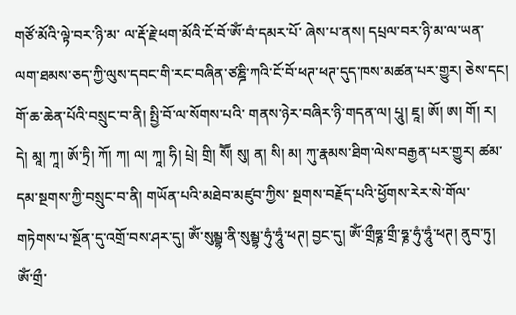གཙོ་མོའི་ལྟེ་བར་ཉི་མ་ ལ་རྡོ་རྗེ་ཕག་མོའི་ངོ་བོ་ཨོཾ་བཾ་དམར་པོ་ ཞེས་པ་ནས། དཔྲལ་བར་ཉི་མ་ལ་ཡན་ལག་ཐམས་ཅད་ཀྱི་ལུས་དབང་གི་རང་བཞིན་ཙཎྜི་ཀའི་ངོ་བོ་ཕཊ་ཕཊ་དུད་ཁས་མཚན་པར་གྱུར། ཅེས་དང། གོ་ཆ་ཆེན་པོའི་བསྲུང་བ་ནི། སྤྱི་བོ་ལ་སོགས་པའི་ གནས་ཉེར་བཞིར་ཉི་གདན་ལ། པཱུ། ཇཱ། ཨོ། ཨ། གོ། ར། དེ། མཱ། ཀཱ། ཨོ་ཏྲི། ཀོ། ཀ། ལ། ཀཱ། ཧི། པྲེ། གྲི། སཽ། སུ། ན། སི། མ། ཀུ་རྣམས་ཐིག་ལེས་བརྒྱན་པར་གྱུར། ཚམ་དམ་སྔགས་ཀྱི་བསྲུང་བ་ནི། གཡོན་པའི་མཐེབ་མཛུབ་ཀྱིས་ སྔགས་བརྗོད་པའི་ཕྱོགས་རེར་སེ་གོལ་གཏེགས་པ་སྔོན་དུ་འགྲོ་བས་ཤར་དུ། ཨོཾ་སུམྦྷ་ནི་སུམྦྷ་ཧུཾ་ཧཱུཾ་ཕཊ། བྱང་དུ། ཨོཾ་གྲྀཧྞ་གྲྀ་ཧྞ་ཧུཾ་ཧཱུཾ་ཕཊ། ནུབ་ཏུ། ཨོཾ་གྲྀ་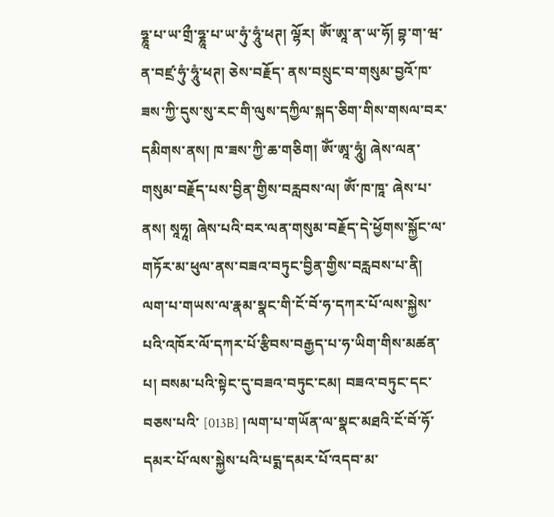ཧྞཱ་པ་ཡ་གྲྀ་ཧྞཱ་པ་ཡ་ཧུཾ་ཧཱུཾ་ཕཊ། ལྷོར། ཨོཾ་ཨཱ་ན་ཡ་ཧོ། བྷ་ག་ཝ་ན་བཛྲ་ཧུཾ་ཧཱུཾ་ཕཊ། ཅེས་བརྗོད་ ནས་བསྲུང་བ་གསུམ་བྱའོ་ཁ་ཟས་ཀྱི་དུས་སུ་རང་གི་ལུས་དཀྱིལ་སྐད་ཅིག་གིས་གསལ་བར་དམིགས་ནས། ཁ་ཟས་ཀྱི་ཆ་གཅིག། ཨོཾ་ཨཱ་ཧཱུཾ། ཞེས་ལན་གསུམ་བརྗོད་པས་བྱིན་གྱིས་བརླབས་ལ། ཨོཾ་ཁ་ཁཱ་ ཞེས་པ་ནས། སཱཧཱ། ཞེས་པའི་བར་ལན་གསུམ་བརྗོད་དེ་ཕྱོགས་སྐྱོང་ལ་ གཏོར་མ་ཕུལ་ནས་བཟའ་བཏུང་བྱིན་གྱིས་བརླབས་པ་ནི། ལག་པ་གཡས་ལ་རྣམ་སྣང་གི་ངོ་བོ་ཧ་དཀར་པོ་ལས་སྐྱེས་པའི་འཁོར་ལོ་དཀར་པོ་རྩིབས་བརྒྱད་པ་ཧ་ཡིག་གིས་མཚན་པ། བསམ་པའི་སྟེང་དུ་བཟའ་བཏུང་ངམ། བཟའ་བཏུང་དང་བཅས་པའི་ [013B] །ལག་པ་གཡོན་ལ་སྣང་མཐའི་ངོ་བོ་ཧོ་དམར་པོ་ལས་སྐྱེས་པའི་པདྨ་དམར་པོ་འདབ་མ་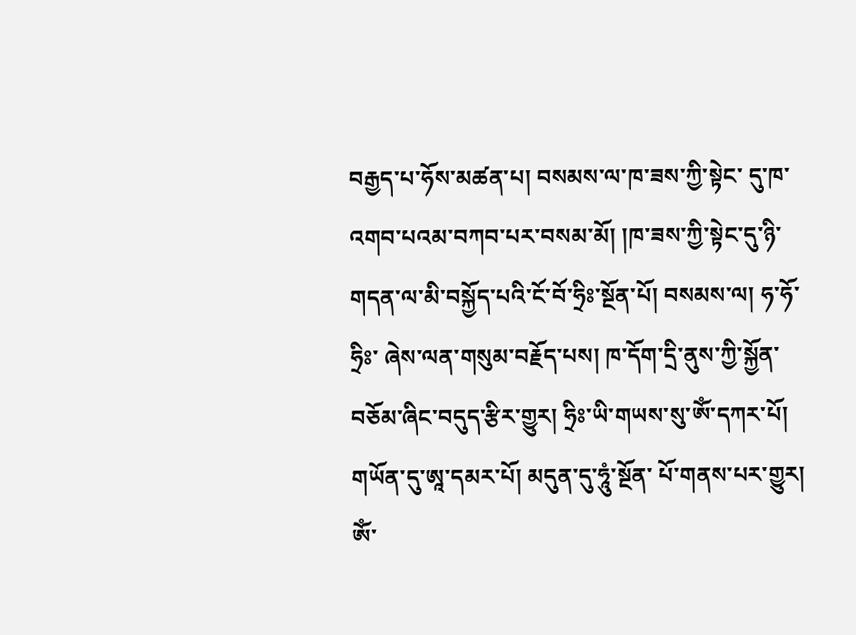བརྒྱད་པ་ཧོས་མཚན་པ། བསམས་ལ་ཁ་ཟས་ཀྱི་སྟེང་ དུ་ཁ་འགབ་པའམ་བཀབ་པར་བསམ་མོ། །ཁ་ཟས་ཀྱི་སྟེང་དུ་ཉི་གདན་ལ་མི་བསྐྱོད་པའི་ངོ་བོ་ཧྲིཿ་སྔོན་པོ། བསམས་ལ། ཧ་ཧོ་ཧྲིཿ་ ཞེས་ལན་གསུམ་བརྗོད་པས། ཁ་དོག་དྲི་ནུས་ཀྱི་སྐྱོན་བཅོམ་ཞིང་བདུད་རྩིར་གྱུར། ཧྲིཿ་ཡི་གཡས་སུ་ཨོཾ་དཀར་པོ། གཡོན་དུ་ཨཱ་དམར་པོ། མདུན་དུ་ཧཱུཾ་སྔོན་ པོ་གནས་པར་གྱུར། ཨོཾ་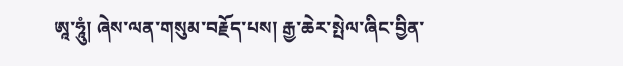ཨཱ་ཧཱུཾ། ཞེས་ལན་གསུམ་བརྗོད་པས། རྒྱ་ཆེར་སྤེལ་ཞིང་བྱིན་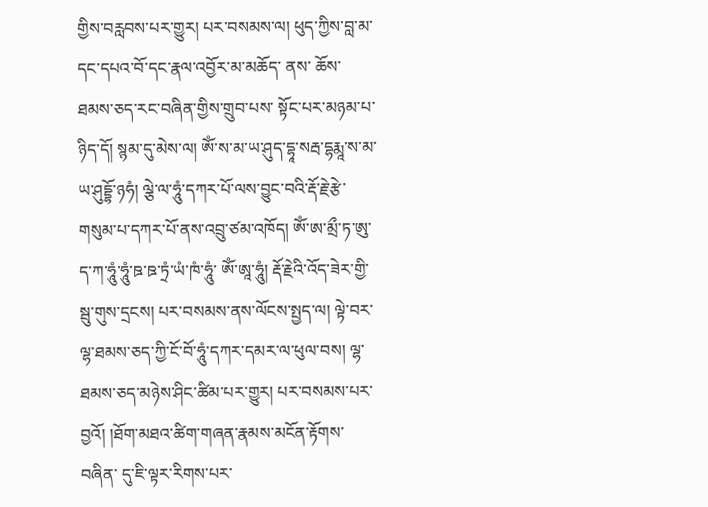གྱིས་བརླབས་པར་གྱུར། པར་བསམས་ལ། ཕུད་ཀྱིས་བླ་མ་དང་དཔའ་བོ་དང་རྣལ་འབྱོར་མ་མཆོད་ ནས་ ཆོས་ཐམས་ཅད་རང་བཞིན་གྱིས་གྲུབ་པས་ སྟོང་པར་མཉམ་པ་ཉིད་དོ། སྙམ་དུ་མེས་ལ། ཨོཾ་ས་མ་ཡ་ཤུད་དྷཱ་སརྦ་དྷརྨཱ་ས་མ་ཡ་ཤུདྡྷོ་ཉཧཾ། ལྕེ་ལ་ཧཱུཾ་དཀར་པོ་ལས་བྱུང་བའི་རྡོ་རྗེ་རྩེ་གསུམ་པ་དཀར་པོ་ནས་འབྲུ་ཙམ་འཁོད། ཨོཾ་ཨ་མྲྀ་ཏ་ཨུ་ད་ཀ་ཧཱུཾ་ཧཱུཾ་ཋ་ཋ་ཏྲཾ་ཡཾ་ཁཾ་ཧཱུཾ་ ཨོཾ་ཨཱ་ཧཱུཾ། རྡོ་རྗེའི་འོད་ཟེར་གྱི་སྦུ་གུས་དྲངས། པར་བསམས་ནས་ལོངས་སྤྱད་ལ། ལྟེ་བར་ལྷ་ཐམས་ཅད་ཀྱི་ངོ་བོ་ཧཱུཾ་དཀར་དམར་ལ་ཕུལ་བས། ལྷ་ཐམས་ཅད་མཉེས་ཤིང་ཚིམ་པར་གྱུར། པར་བསམས་པར་བྱའོ། །ཐོག་མཐའ་ཚིག་གཞན་རྣམས་མངོན་རྟོགས་བཞིན་ དུ་ཇི་ལྟར་རིགས་པར་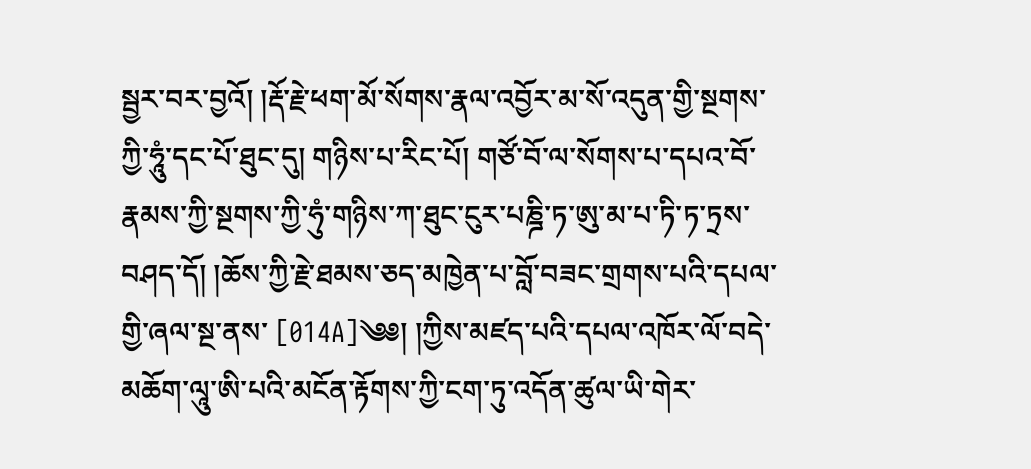སྦྱར་བར་བྱའོ། །རྡོ་རྗེ་ཕག་མོ་སོགས་རྣལ་འབྱོར་མ་སོ་འདུན་གྱི་སྔགས་ཀྱི་ཧཱུཾ་དང་པོ་ཐུང་དུ། གཉིས་པ་རིང་པོ། གཙོ་བོ་ལ་སོགས་པ་དཔའ་བོ་རྣམས་ཀྱི་སྔགས་ཀྱི་ཧུཾ་གཉིས་ཀ་ཐུང་ངུར་པཎྜི་ཏ་ཨུ་མ་པ་ཏི་ཏ་ཏྲས་བཤད་དོ། །ཆོས་ཀྱི་རྗེ་ཐམས་ཅད་མཁྱེན་པ་བློ་བཟང་གྲགས་པའི་དཔལ་གྱི་ཞལ་སྔ་ནས་ [014A]༄༅། །ཀྱིས་མཛད་པའི་དཔལ་འཁོར་ལོ་བདེ་མཆོག་ལཱུ་ཨི་པའི་མངོན་རྟོགས་ཀྱི་ངག་ཏུ་འདོན་ཚུལ་ཡི་གེར་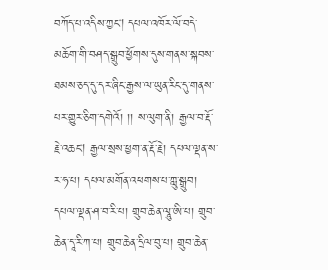བཀོད་པ་འདིས་ཀྱང། དཔལ་འཁོར་ལོ་བདེ་མཆོག་གི་བཤད་སྒྲུབ་ཕྱོགས་དུས་གནས་སྐབས་ཐམས་ཅད་དུ་དར་ཞིང་རྒྱས་ལ་ཡུན་རིང་དུ་གནས་པར་གྱུར་ཅིག་དགེའོ། །། ས་ལུག་ནི། རྒྱལ་བ་རྡོ་རྗེ་འཆང། རྒྱལ་སྲས་ཕྱག་ན་རྡོ་རྗེ། དཔལ་ལྡན་ས་ར་ཧ་པ། དཔལ་མགོན་འཕགས་པ་ཀླུ་སྒྲུབ། དཔལ་ལྡན་ཤ་བ་རི་པ། གྲུབ་ཆེན་ལཱུ་ཨི་པ། གྲུབ་ཆེན་དཱ་རི་ཀ་པ། གྲུབ་ཆེན་དྲིལ་བུ་པ། གྲུབ་ཆེན་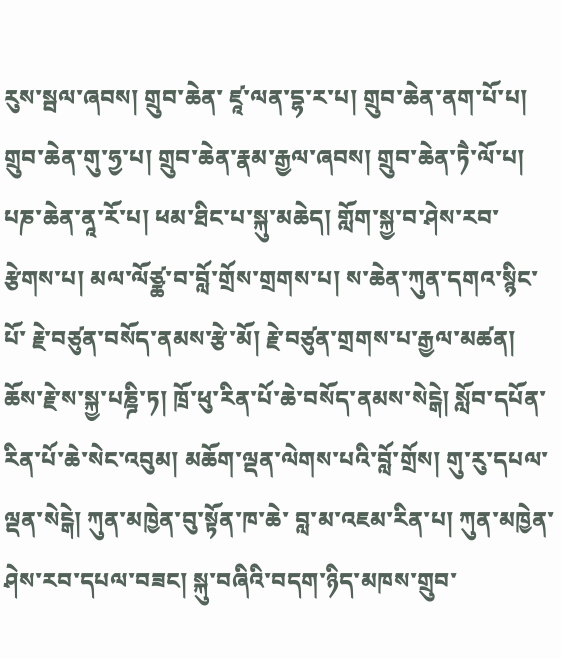རུས་སྦལ་ཞབས། གྲུབ་ཆེན་ ཛཱ་ལན་དྷ་ར་པ། གྲུབ་ཆེན་ནག་པོ་པ། གྲུབ་ཆེན་གུ་ཧྱ་པ། གྲུབ་ཆེན་རྣམ་རྒྱལ་ཞབས། གྲུབ་ཆེན་ཏཻ་ལོ་པ། པཎ་ཆེན་ནཱ་རོ་པ། ཕམ་ཐིང་པ་སྐུ་མཆེད། གློག་སྐྱ་བ་ཤེས་རབ་རྩེགས་པ། མལ་ལོཙྪ་བ་བློ་གྲོས་གྲགས་པ། ས་ཆེན་ཀུན་དགའ་སྙིང་པོ་ རྗེ་བཙུན་བསོད་ནམས་རྩེ་མོ། རྗེ་བཙུན་གྲགས་པ་རྒྱལ་མཚན། ཆོས་རྗེ་ས་སྐྱ་པཎྜི་ཏ། ཁྲོ་ཕུ་རིན་པོ་ཆེ་བསོད་ནམས་སེངྒེ། སློབ་དཔོན་རིན་པོ་ཆེ་སེང་འབུམ། མཆོག་ལྡན་ལེགས་པའི་བློ་གྲོས། གུ་རུ་དཔལ་ལྡན་སེངྒེ། ཀུན་མཁྱེན་བུ་སྟོན་ཁ་ཆེ་ བླ་མ་འཇམ་རིན་པ། ཀུན་མཁྱེན་ཤེས་རབ་དཔལ་བཟང། སྐུ་བཞིའི་བདག་ཉིད་མཁས་གྲུབ་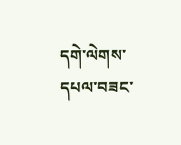དགེ་ལེགས་དཔལ་བཟང་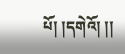པོ། །དགེའོ། །།